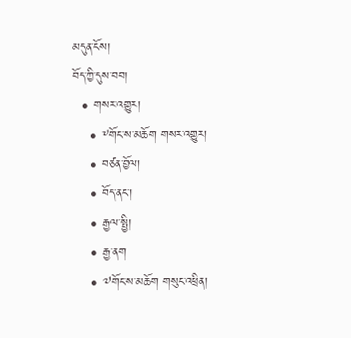མདུན་ངོས།
བོད་ཀྱི་དུས་བབ།
  • གསར་འགྱུར།
    • ༸གོང་ས་མཆོག གསར་འགྱུར།
    • བཙན་བྱོལ།
    • བོད་ནང་།
    • རྒྱལ་སྤྱི།
    • རྒྱ་ནག
    • ༧གོང་ས་མཆོག གསུང་འཕྲིན།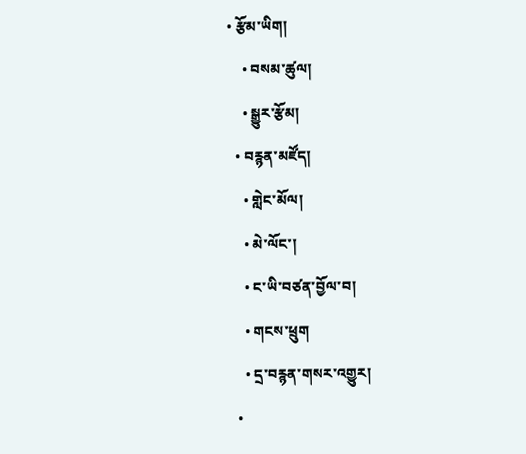• རྩོམ་ཡིག།
    • བསམ་ཚུལ།
    • སྒྱུར་རྩོམ།
  • བརྙན་མཛོད།
    • གླེང་མོལ།
    • མེ་ལོང་།
    • ང་ཡི་བཙན་བྱོལ་བ།
    • གངས་ཕྲུག
    • དྲ་བརྙན་གསར་འགྱུར།
  •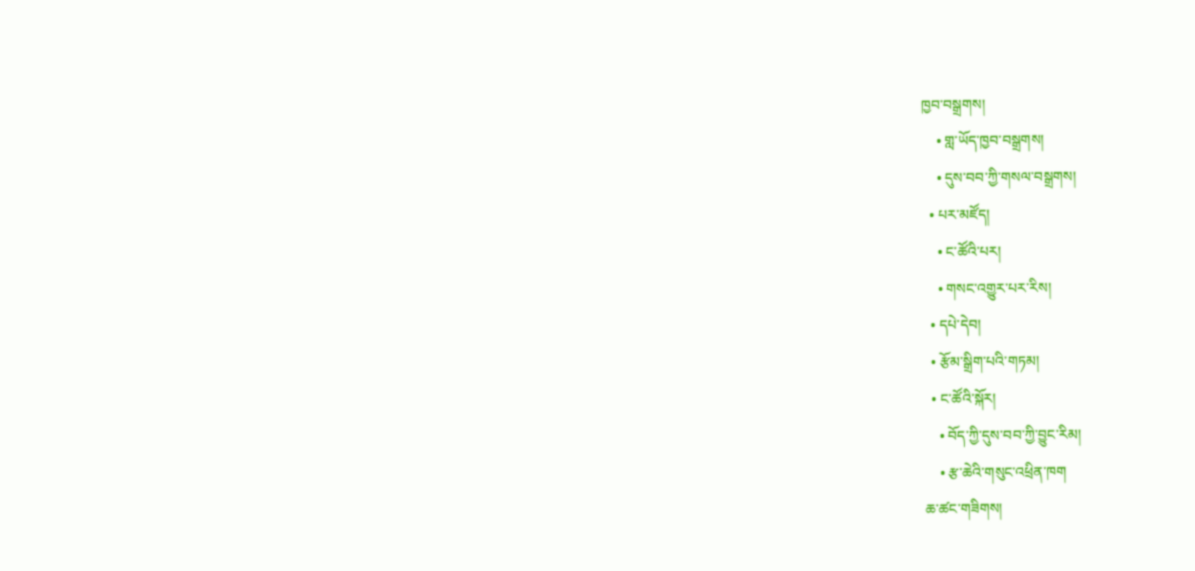ཁྱབ་བསྒྲགས།
    • གླ་ཡོད་ཁྱབ་བསྒྲགས།
    • དུས་བབ་ཀྱི་གསལ་བསྒྲགས།
  • པར་མཛོད།
    • ང་ཚོའི་པར།
    • གསང་འགྱུར་པར་རིས།
  • དཔེ་དེབ།
  • རྩོམ་སྒྲིག་པའི་གཏམ།
  • ང་ཚོའི་སྐོར།
    • བོད་ཀྱི་དུས་བབ་ཀྱི་བྱུང་རིམ།
    • རྩ་ཆེའི་གསུང་འཕྲིན་ཁག
ཆ་ཚང་གཟིགས།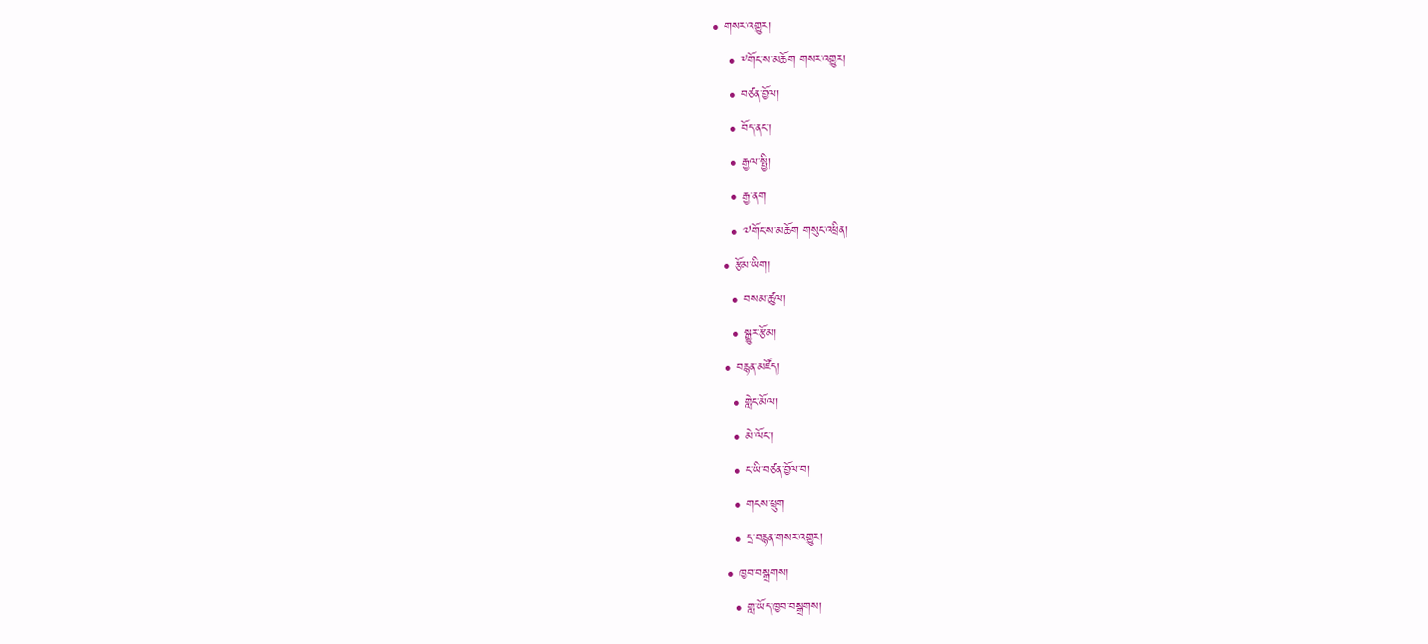• གསར་འགྱུར།
    • ༸གོང་ས་མཆོག གསར་འགྱུར།
    • བཙན་བྱོལ།
    • བོད་ནང་།
    • རྒྱལ་སྤྱི།
    • རྒྱ་ནག
    • ༧གོང་ས་མཆོག གསུང་འཕྲིན།
  • རྩོམ་ཡིག།
    • བསམ་ཚུལ།
    • སྒྱུར་རྩོམ།
  • བརྙན་མཛོད།
    • གླེང་མོལ།
    • མེ་ལོང་།
    • ང་ཡི་བཙན་བྱོལ་བ།
    • གངས་ཕྲུག
    • དྲ་བརྙན་གསར་འགྱུར།
  • ཁྱབ་བསྒྲགས།
    • གླ་ཡོད་ཁྱབ་བསྒྲགས།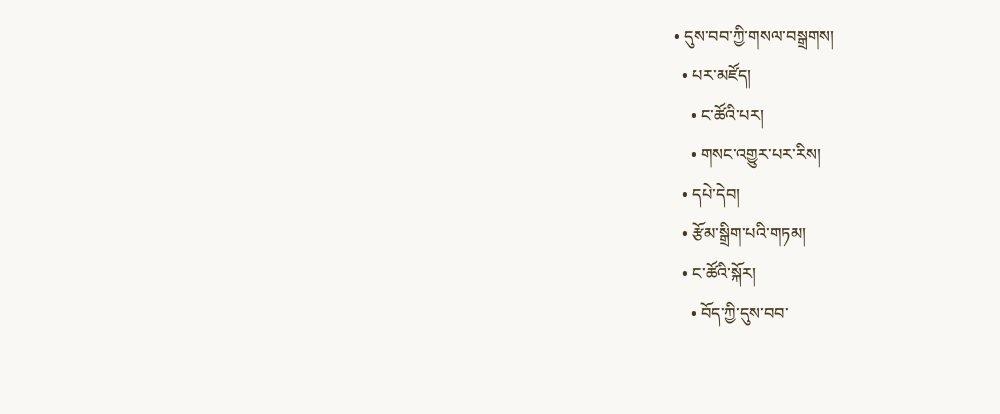• དུས་བབ་ཀྱི་གསལ་བསྒྲགས།
  • པར་མཛོད།
    • ང་ཚོའི་པར།
    • གསང་འགྱུར་པར་རིས།
  • དཔེ་དེབ།
  • རྩོམ་སྒྲིག་པའི་གཏམ།
  • ང་ཚོའི་སྐོར།
    • བོད་ཀྱི་དུས་བབ་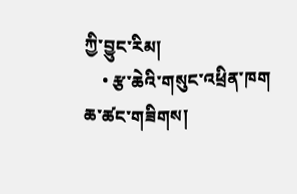ཀྱི་བྱུང་རིམ།
    • རྩ་ཆེའི་གསུང་འཕྲིན་ཁག
ཆ་ཚང་གཟིགས།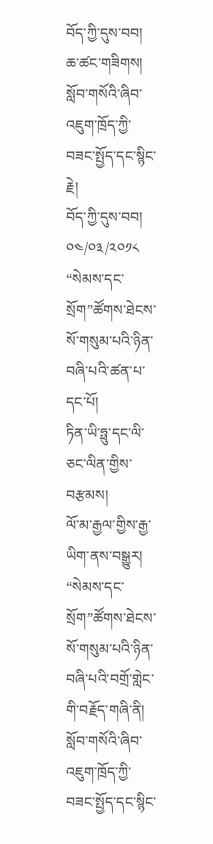བོད་ཀྱི་དུས་བབ།
ཆ་ཚང་གཟིགས།
སློབ་གསོའི་ཞིབ་འཇུག་ཁྲོད་ཀྱི་བཟང་སྤྱོད་དང་སྙིང་རྗེ།
བོད་ཀྱི་དུས་བབ།
༠༤/༠༣/༢༠༡༨
“སེམས་དང་སྲོག”ཚོགས་ཐེངས་སོ་གསུམ་པའི་ཉིན་བཞི་པའི་ཚན་པ་དང་པོ།
ཏིན་ཡི་ཧྥུ་དང་ལི་ཅང་ལིན་གྱིས་བརྩམས།
ལོ་མ་རྒྱལ་གྱིས་རྒྱ་ཡིག་ནས་བསྒྱུར།
“སེམས་དང་སྲོག”ཚོགས་ཐེངས་སོ་གསུམ་པའི་ཉིན་བཞི་པའི་བགྲོ་གླེང་གི་བརྗོད་གཞི་ནི། སློབ་གསོའི་ཞིབ་འཇུག་ཁྲོད་ཀྱི་བཟང་སྤྱོད་དང་སྙིང་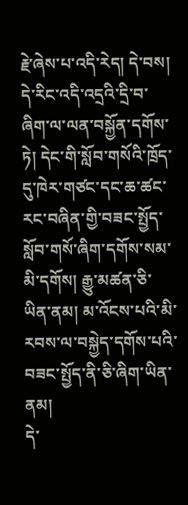རྗེ་ཞེས་པ་འདི་རེད། དེ་བས། དེ་རིང་འདི་འདྲའི་དྲི་བ་ཞིག་ལ་ལན་བསྐྱོན་དགོས་ཏེ། དེང་གི་སློབ་གསོའི་ཁྲོད་དུ་ཁེར་གཙང་དང་ཆ་ཚང་རང་བཞིན་གྱི་བཟང་སྤྱོད་སློབ་གསོ་ཞིག་དགོས་སམ་མི་དགོས། རྒྱུ་མཚན་ཅི་ཡིན་ནམ། མ་འོངས་པའི་མི་རབས་ལ་བསྐྱེད་དགོས་པའི་བཟང་སྤྱོད་ནི་ཅི་ཞིག་ཡིན་ནམ།
དེ་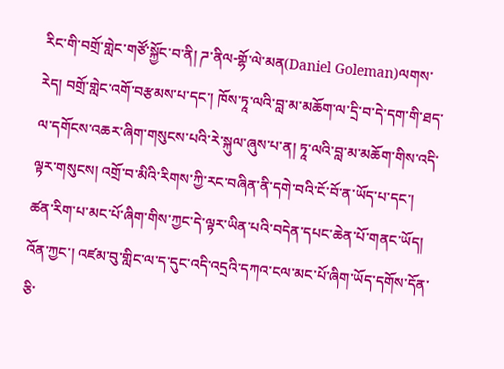རིང་གི་བགྲོ་གླེང་གཙོ་སྐྱོང་བ་ནི། ཌ་ནིལ-གྷོ་ལེ་མན(Daniel Goleman)ལགས་རེད། བགྲོ་གླེང་འགོ་བརྩམས་པ་དང་། ཁོས་ཏཱ་ལའི་བླ་མ་མཆོག་ལ་དྲི་བ་དེ་དག་གི་ཐད་ལ་དགོངས་འཆར་ཞིག་གསུངས་པའི་རེ་སྐུལ་ཞུས་པ་ན། ཏཱ་ལའི་བླ་མ་མཆོག་གིས་འདི་ལྟར་གསུངས། འགྲོ་བ་མིའི་རིགས་ཀྱི་རང་བཞིན་ནི་དགེ་བའི་ངོ་བོ་ན་ཡོད་པ་དང་། ཚན་རིག་པ་མང་པོ་ཞིག་གིས་ཀྱང་དེ་ལྟར་ཡིན་པའི་བདེན་དཔང་ཆེན་པོ་གནང་ཡོད། འོན་ཀྱང་། འཛམ་བུ་གླིང་ལ་ད་དུང་འདི་འདྲའི་དཀའ་ངལ་མང་པོ་ཞིག་ཡོད་དགོས་དོན་ཅི་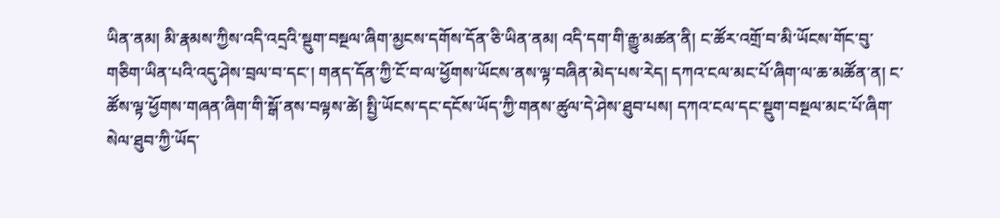ཡིན་ནམ། མི་རྣམས་ཀྱིས་འདི་འདྲའི་སྡུག་བསྔལ་ཞིག་མྱངས་དགོས་དོན་ཅི་ཡིན་ནམ། འདི་དག་གི་རྒྱུ་མཚན་ནི། ང་ཚོར་འགྲོ་བ་མི་ཡོངས་གོང་བུ་གཅིག་ཡིན་པའི་འདུ་ཤེས་བྲལ་བ་དང་། གནད་དོན་ཀྱི་ངོ་བ་ལ་ཕྱོགས་ཡོངས་ནས་ལྟ་བཞིན་མེད་པས་རེད། དཀའ་ངལ་མང་པོ་ཞིག་ལ་ཆ་མཚོན་ན། ང་ཚོས་ལྟ་ཕྱོགས་གཞན་ཞིག་གི་སྒོ་ནས་བལྟས་ཚེ། སྤྱི་ཡོངས་དང་དངོས་ཡོད་ཀྱི་གནས་ཚུལ་དེ་ཤེས་ཐུབ་པས། དཀའ་ངལ་དང་སྡུག་བསྔལ་མང་པོ་ཞིག་སེལ་ཐུབ་ཀྱི་ཡོད་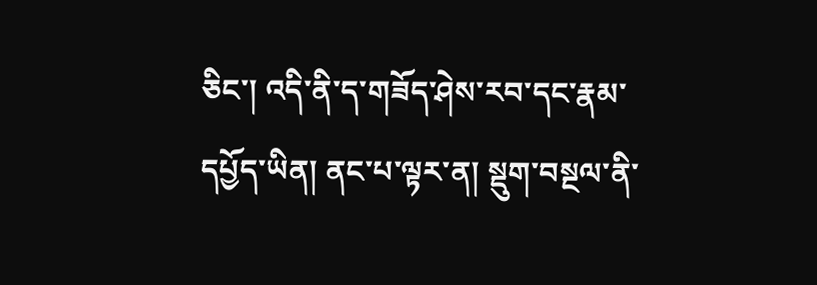ཅིང་། འདི་ནི་ད་གཟོད་ཤེས་རབ་དང་རྣམ་དཔྱོད་ཡིན། ནང་པ་ལྟར་ན། སྡུག་བསྔལ་ནི་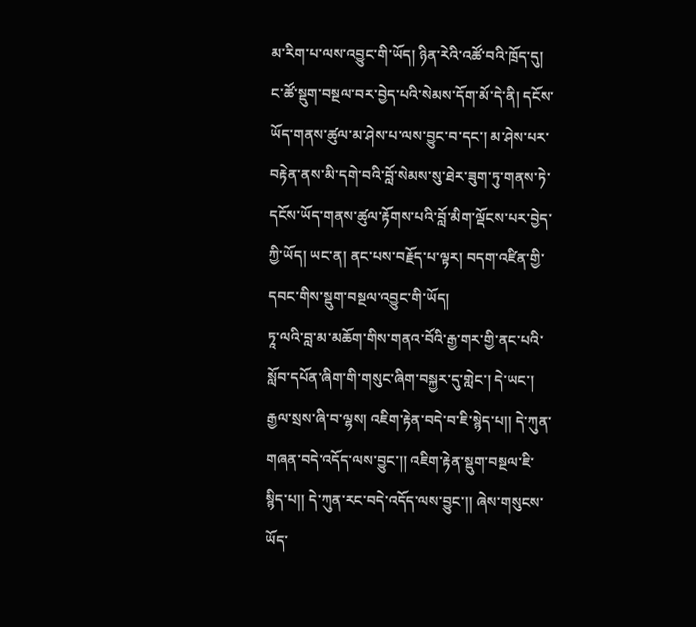མ་རིག་པ་ལས་འབྱུང་གི་ཡོད། ཉིན་རེའི་འཚོ་བའི་ཁྲོད་དུ། ང་ཚོ་སྡུག་བསྔལ་བར་བྱེད་པའི་སེམས་དོག་མོ་དེ་ནི། དངོས་ཡོད་གནས་ཚུལ་མ་ཤེས་པ་ལས་བྱུང་བ་དང་། མ་ཤེས་པར་བརྟེན་ནས་མི་དགེ་བའི་བློ་སེམས་སུ་ཐེར་ཟུག་ཏུ་གནས་ཏེ་དངོས་ཡོད་གནས་ཚུལ་རྟོགས་པའི་བློ་མིག་ལྡོངས་པར་བྱེད་ཀྱི་ཡོད། ཡང་ན། ནང་པས་བརྗོད་པ་ལྟར། བདག་འཛིན་གྱི་དབང་གིས་སྡུག་བསྔལ་འབྱུང་གི་ཡོད།
ཏཱ་ལའི་བླ་མ་མཆོག་གིས་གནའ་བོའི་རྒྱ་གར་གྱི་ནང་པའི་སློབ་དཔོན་ཞིག་གི་གསུང་ཞིག་བསྐྱར་དུ་གླེང་། དེ་ཡང་། རྒྱལ་སྲས་ཞི་བ་ལྷས། འཇིག་རྟེན་བདེ་བ་ཇི་སྙེད་པ།། དེ་ཀུན་གཞན་བདེ་འདོད་ལས་བྱུང་།། འཇིག་རྟེན་སྡུག་བསྔལ་ཇི་སྙིད་པ།། དེ་ཀུན་རང་བདེ་འདོད་ལས་བྱུང་།། ཞེས་གསུངས་ཡོད་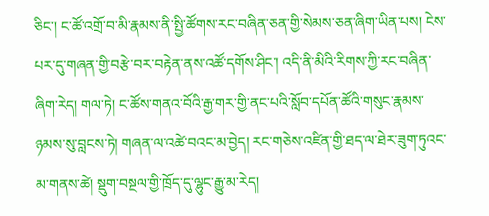ཅིང་། ང་ཚོ་འགྲོ་བ་མི་རྣམས་ནི་སྤྱི་ཚོགས་རང་བཞིན་ཅན་གྱི་སེམས་ཅན་ཞིག་ཡིན་པས། ངེས་པར་དུ་གཞན་གྱི་བརྩེ་བར་བརྟེན་ནས་འཚོ་དགོས་ཤིང་། འདི་ནི་མིའི་རིགས་ཀྱི་རང་བཞིན་ཞིག་རེད། གལ་ཏེ། ང་ཚོས་གནའ་བོའི་རྒྱ་གར་གྱི་ནང་པའི་སློབ་དཔོན་ཚོའི་གསུང་རྣམས་ཉམས་སུ་བླངས་ཏེ། གཞན་ལ་འཚེ་བའང་མ་བྱེད། རང་གཅེས་འཛིན་གྱི་ཐད་ལ་ཐེར་ཟུག་ཏུའང་མ་གནས་ཚེ། སྡུག་བསྔལ་གྱི་ཁྲོད་དུ་ལྷུང་རྒྱུ་མ་རེད།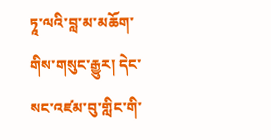ཏཱ་ལའི་བླ་མ་མཆོག་གིས་གསུང་རྒྱུར། དེང་སང་འཛམ་བུ་གླིང་གི་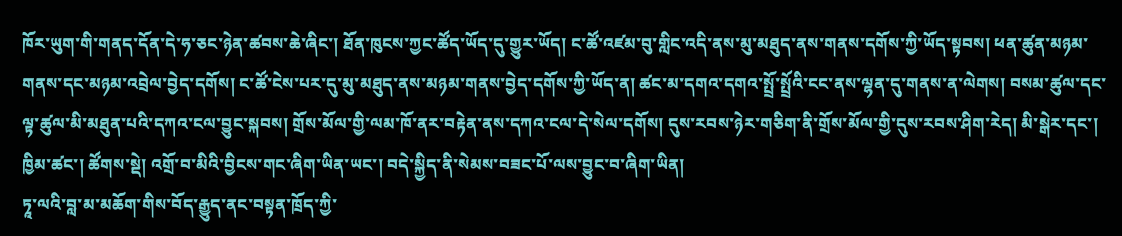ཁོར་ཡུག་གི་གནད་དོན་དེ་ཧ་ཅང་ཉེན་ཚབས་ཆེ་ཞིང་། ཐོན་ཁུངས་ཀྱང་ཚོད་ཡོད་དུ་གྱུར་ཡོད། ང་ཚོ་འཛམ་བུ་གླིང་འདི་ནས་མུ་མཐུད་ནས་གནས་དགོས་ཀྱི་ཡོད་སྟབས། ཕན་ཚུན་མཉམ་གནས་དང་མཉམ་འབྲེལ་བྱེད་དགོས། ང་ཚོ་ངེས་པར་དུ་མུ་མཐུད་ནས་མཉམ་གནས་བྱེད་དགོས་ཀྱི་ཡོད་ན། ཚང་མ་དགའ་དགའ་སྤྲོ་སྤྲོའི་ངང་ནས་ལྷན་དུ་གནས་ན་ལེགས། བསམ་ཚུལ་དང་ལྟ་ཚུལ་མི་མཐུན་པའི་དཀའ་ངལ་བྱུང་སྐབས། གྲོས་མོལ་གྱི་ལམ་ཁོ་ནར་བརྟེན་ནས་དཀའ་ངལ་དེ་སེལ་དགོས། དུས་རབས་ཉེར་གཅིག་ནི་གྲོས་མོལ་གྱི་དུས་རབས་ཤིག་རེད། མི་སྒེར་དང་། ཁྱིམ་ཚང་། ཚོགས་སྡེ། འགྲོ་བ་མིའི་བྱིངས་གང་ཞིག་ཡིན་ཡང་། བདེ་སྐྱིད་ནི་སེམས་བཟང་པོ་ལས་བྱུང་བ་ཞིག་ཡིན།
ཏཱ་ལའི་བླ་མ་མཆོག་གིས་བོད་རྒྱུད་ནང་བསྟན་ཁྲོད་ཀྱི་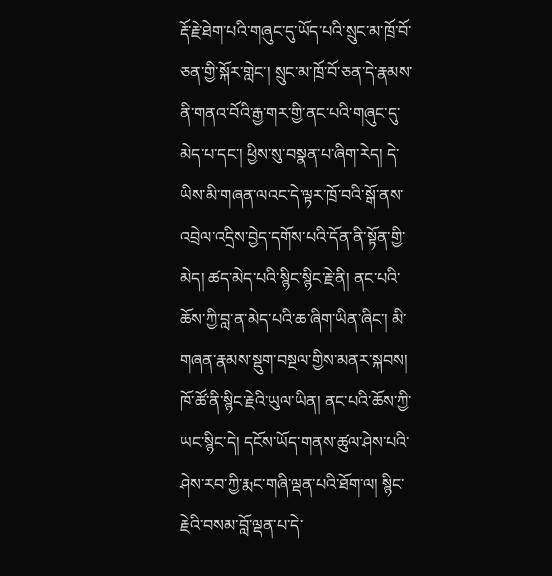རྡོ་རྗེ་ཐེག་པའི་གཞུང་དུ་ཡོད་པའི་སྲུང་མ་ཁྲོ་བོ་ཅན་གྱི་སྐོར་གླེང་། སྲུང་མ་ཁྲོ་བོ་ཅན་དེ་རྣམས་ནི་གནའ་བོའི་རྒྱ་གར་གྱི་ནང་པའི་གཞུང་དུ་མེད་པ་དང་། ཕྱིས་སུ་བསྣན་པ་ཞིག་རེད། དེ་ཡིས་མི་གཞན་ལའང་དེ་ལྟར་ཁྲོ་བའི་སྒོ་ནས་འབྲེལ་འདྲིས་བྱེད་དགོས་པའི་དོན་ནི་སྟོན་གྱི་མེད། ཚད་མེད་པའི་སྙིང་སྙིང་རྗེ་ནི། ནང་པའི་ཆོས་ཀྱི་བླ་ན་མེད་པའི་ཆ་ཞིག་ཡིན་ཞིང་། མི་གཞན་རྣམས་སྡུག་བསྔལ་གྱིས་མནར་སྐབས། ཁོ་ཚོ་ནི་སྙིང་རྗེའི་ཡུལ་ཡིན། ནང་པའི་ཆོས་ཀྱི་ཡང་སྙིང་དེ། དངོས་ཡོད་གནས་ཚུལ་ཤེས་པའི་ཤེས་རབ་ཀྱི་རྨང་གཞི་ལྡན་པའི་ཐོག་ལ། སྙིང་རྗེའི་བསམ་བློ་ལྡན་པ་དེ་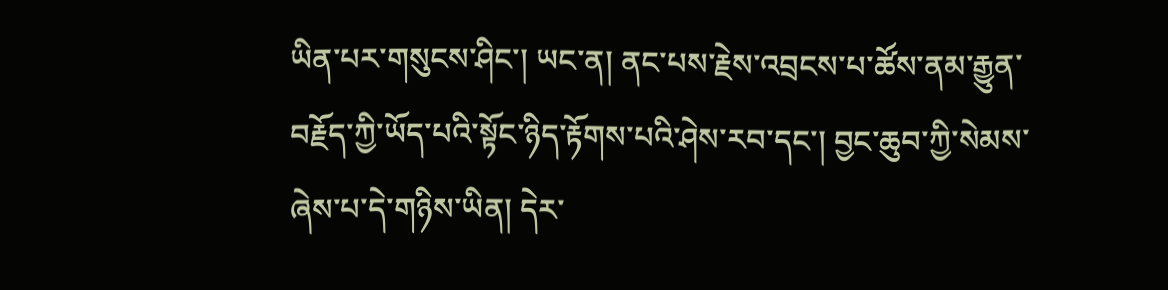ཡིན་པར་གསུངས་ཤིང་། ཡང་ན། ནང་པས་རྗེས་འབྲངས་པ་ཚོས་ནམ་རྒྱུན་བརྗོད་ཀྱི་ཡོད་པའི་སྟོང་ཉིད་རྟོགས་པའི་ཤེས་རབ་དང་། བྱང་ཆུབ་ཀྱི་སེམས་ཞེས་པ་དེ་གཉིས་ཡིན། དེར་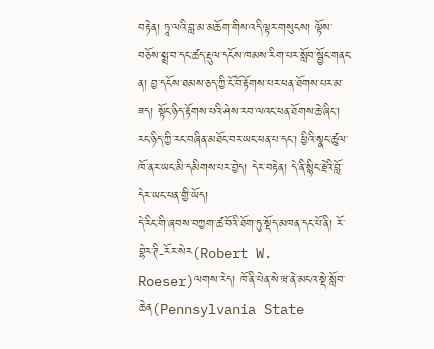བརྟེན། ཏཱ་ལའི་བླ་མ་མཆོག་གིས་འདི་ལྟར་གསུངས། ལྟོས་བཅོས་སྨྲ་བ་དང་ཚད་རྡུལ་དངོས་ཁམས་རིག་པར་སློབ་སྦྱོང་གནང་ན། བྱ་དངོས་ཐམས་ཅད་ཀྱི་ངོ་བོ་རྟོགས་པར་ཕན་ཐོགས་པར་མ་ཟད། སྟོང་ཉིད་རྟོགས་པའི་ཤེས་རབ་ལའང་ཕན་ཐོགས་ཆེ་ཞིང་། རང་ཉིད་ཀྱི་རང་བཞིན་མཐོང་བར་ཡང་ཕན་པ་དང་། ཕྱིའི་སྣང་ཚུལ་ཁོ་ནར་ཡང་མི་དམིགས་པར་བྱེད། དེར་བརྟེན། དེ་ནི་སྙིང་རྗེའི་བློ་དེར་ཡང་ཕན་གྱི་ཡོད།
དེ་རིང་གི་ཞབས་བཀྱག་ཚ་བོའི་ཐོག་ཏུ་སྡོད་མཁན་དང་པོ་ནི། རོ་བྷེར་ཊི-རོར་སེར(Robert W. Roeser)ལགས་རེད། ཁོ་ནི་པེན་སེ་ཝ་ནེ་མངའ་སྡེ་སློབ་ཆེན(Pennsylvania State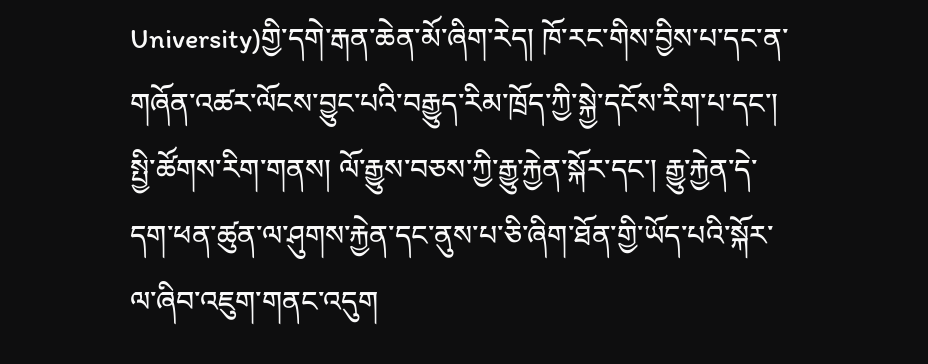University)གྱི་དགེ་རྒན་ཆེན་མོ་ཞིག་རེད། ཁོ་རང་གིས་བྱིས་པ་དང་ན་གཞོན་འཚར་ལོངས་བྱུང་པའི་བརྒྱུད་རིམ་ཁྲོད་ཀྱི་སྐྱེ་དངོས་རིག་པ་དང་། སྤྱི་ཚོགས་རིག་གནས། ལོ་རྒྱུས་བཅས་ཀྱི་རྒྱུ་རྐྱེན་སྐོར་དང་། རྒྱུ་རྐྱེན་དེ་དག་ཕན་ཚུན་ལ་ཤུགས་རྐྱེན་དང་ནུས་པ་ཅི་ཞིག་ཐོན་གྱི་ཡོད་པའི་སྐོར་ལ་ཞིབ་འཇུག་གནང་འདུག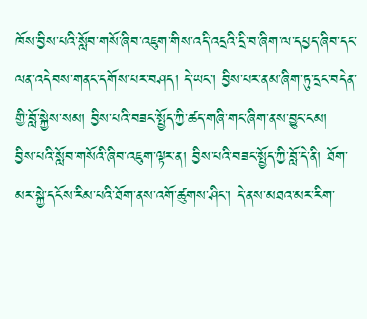ཁོས་བྱིས་པའི་སློབ་གསོ་ཞིབ་འཇུག་གིས་འདི་འདྲའི་དྲི་བ་ཞིག་ལ་དཔྱད་ཞིབ་དང་ལན་འདེབས་གནང་དགོས་པར་བཤད། དེ་ཡང་། བྱིས་པར་ནམ་ཞིག་ཏུ་དྲང་བདེན་གྱི་བློ་སྐྱེས་སམ། བྱིས་པའི་བཟང་སྤྱོད་ཀྱི་ཚད་གཞི་གང་ཞིག་ནས་བྱུང་ངམ།
བྱིས་པའི་སློབ་གསོའི་ཞིབ་འཇུག་ལྟར་ན། བྱིས་པའི་བཟང་སྤྱོད་ཀྱི་བློ་དེ་ནི། ཐོག་མར་སྐྱེ་དངོས་རིམ་པའི་ཐོག་ནས་འགོ་ཚུགས་ཤིང་། དེ་ནས་མཐའ་མར་རིག་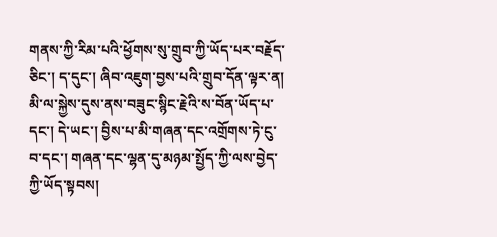གནས་ཀྱི་རིམ་པའི་ཕྱོགས་སུ་གྲུབ་ཀྱི་ཡོད་པར་བརྗོད་ཅིང་། ད་དུང་། ཞིབ་འཇུག་བྱས་པའི་གྲུབ་དོན་ལྟར་ན། མི་ལ་སྐྱེས་དུས་ནས་བཟུང་སྙིང་རྗེའི་ས་བོན་ཡོད་པ་དང་། དེ་ཡང་། བྱིས་པ་མི་གཞན་དང་འགྲོགས་ཏེ་ངུ་བ་དང་། གཞན་དང་ལྷན་དུ་མཉམ་སྤྱོད་ཀྱི་ལས་བྱེད་ཀྱི་ཡོད་སྟབས།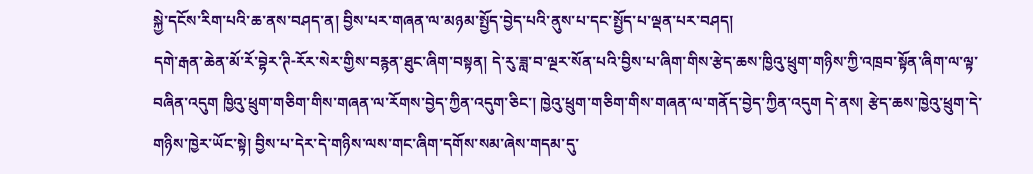སྐྱེ་དངོས་རིག་པའི་ཆ་ནས་བཤད་ན། བྱིས་པར་གཞན་ལ་མཉམ་སྤྱོད་བྱེད་པའི་ནུས་པ་དང་སྤྱོད་པ་ལྡན་པར་བཤད།
དགེ་རྒན་ཆེན་མོ་རོ་བྷེར་ཊི-རོར་སེར་གྱིས་བརྙན་ཐུང་ཞིག་བསྟན། དེ་རུ་ཟླ་བ་ལྔར་སོན་པའི་བྱིས་པ་ཞིག་གིས་རྩེད་ཆས་ཁྱིའུ་ཕྲུག་གཉིས་ཀྱི་འཁྲབ་སྟོན་ཞིག་ལ་ལྟ་བཞིན་འདུག ཁྱིའུ་ཕྲུག་གཅིག་གིས་གཞན་ལ་རོགས་བྱེད་ཀྱིན་འདུག་ཅིང་། ཁྱེའུ་ཕྲུག་གཅིག་གིས་གཞན་ལ་གནོད་བྱེད་ཀྱིན་འདུག དེ་ནས། རྩེད་ཆས་ཁྱེའུ་ཕྲུག་དེ་གཉིས་ཁྱེར་ཡོང་སྟེ། བྱིས་པ་དེར་དེ་གཉིས་ལས་གང་ཞིག་དགོས་སམ་ཞེས་གདམ་དུ་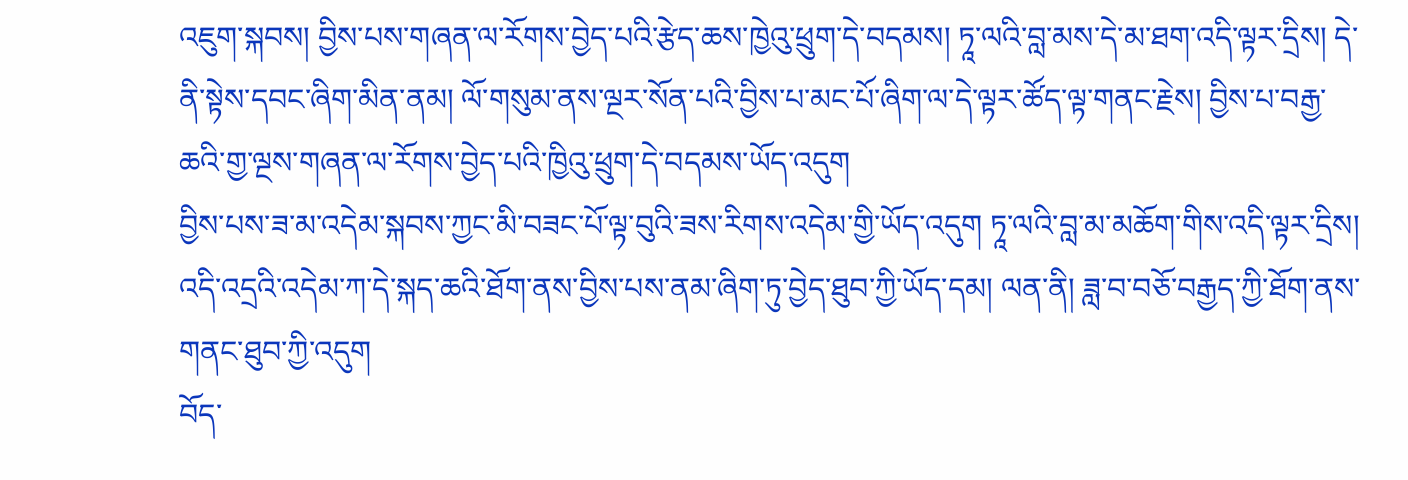འཇུག་སྐབས། བྱིས་པས་གཞན་ལ་རོགས་བྱེད་པའི་རྩེད་ཆས་ཁྱེའུ་ཕྲུག་དེ་བདམས། ཏཱ་ལའི་བླ་མས་དེ་མ་ཐག་འདི་ལྟར་དྲིས། དེ་ནི་སྟེས་དབང་ཞིག་མིན་ནམ། ལོ་གསུམ་ནས་ལྔར་སོན་པའི་བྱིས་པ་མང་པོ་ཞིག་ལ་དེ་ལྟར་ཚོད་ལྟ་གནང་རྗེས། བྱིས་པ་བརྒྱ་ཆའི་གྱ་ལྔས་གཞན་ལ་རོགས་བྱེད་པའི་ཁྱིའུ་ཕྲུག་དེ་བདམས་ཡོད་འདུག
བྱིས་པས་ཟ་མ་འདེམ་སྐབས་ཀྱང་མི་བཟང་པོ་ལྟ་བུའི་ཟས་རིགས་འདེམ་གྱི་ཡོད་འདུག ཏཱ་ལའི་བླ་མ་མཆོག་གིས་འདི་ལྟར་དྲིས། འདི་འདྲའི་འདེམ་ཀ་དེ་སྐད་ཆའི་ཐོག་ནས་བྱིས་པས་ནམ་ཞིག་ཏུ་བྱེད་ཐུབ་ཀྱི་ཡོད་དམ། ལན་ནི། ཟླ་བ་བཅོ་བརྒྱད་ཀྱི་ཐོག་ནས་གནང་ཐུབ་ཀྱི་འདུག
བོད་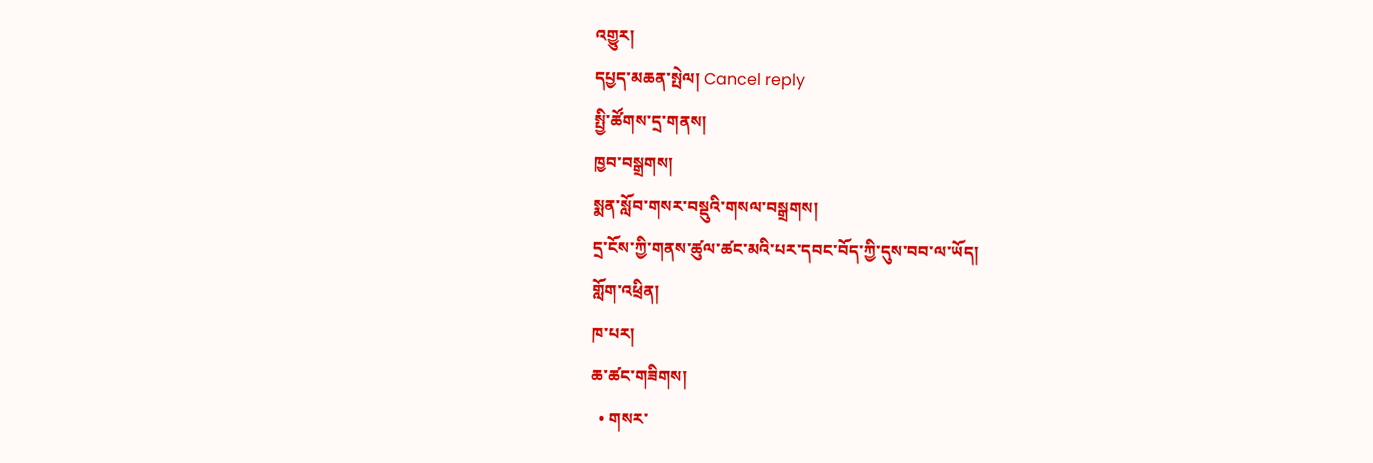འགྱུར།
དཔྱད་མཆན་སྤེལ། Cancel reply
སྤྱི་ཚོགས་དྲ་གནས།
ཁྱབ་བསྒྲགས།
སྨན་སློབ་གསར་བསྡུའི་གསལ་བསྒྲགས།
དྲ་ངོས་ཀྱི་གནས་ཚུལ་ཚང་མའི་པར་དབང་བོད་ཀྱི་དུས་བབ་ལ་ཡོད།
གློག་འཕྲིན།
ཁ་པར།
ཆ་ཚང་གཟིགས།
  • གསར་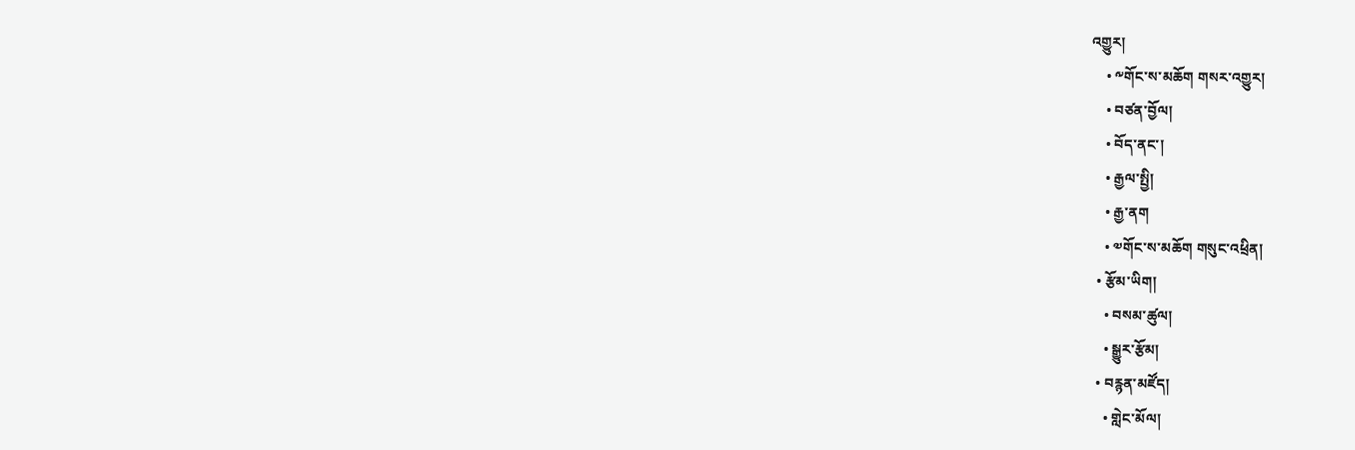འགྱུར།
    • ༸གོང་ས་མཆོག གསར་འགྱུར།
    • བཙན་བྱོལ།
    • བོད་ནང་།
    • རྒྱལ་སྤྱི།
    • རྒྱ་ནག
    • ༧གོང་ས་མཆོག གསུང་འཕྲིན།
  • རྩོམ་ཡིག།
    • བསམ་ཚུལ།
    • སྒྱུར་རྩོམ།
  • བརྙན་མཛོད།
    • གླེང་མོལ།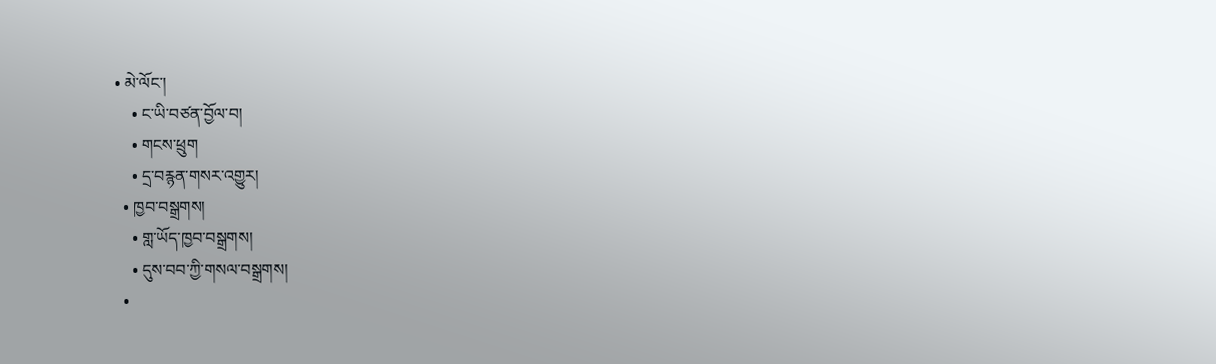• མེ་ལོང་།
    • ང་ཡི་བཙན་བྱོལ་བ།
    • གངས་ཕྲུག
    • དྲ་བརྙན་གསར་འགྱུར།
  • ཁྱབ་བསྒྲགས།
    • གླ་ཡོད་ཁྱབ་བསྒྲགས།
    • དུས་བབ་ཀྱི་གསལ་བསྒྲགས།
  •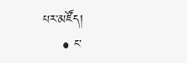པར་མཛོད།
    • ང་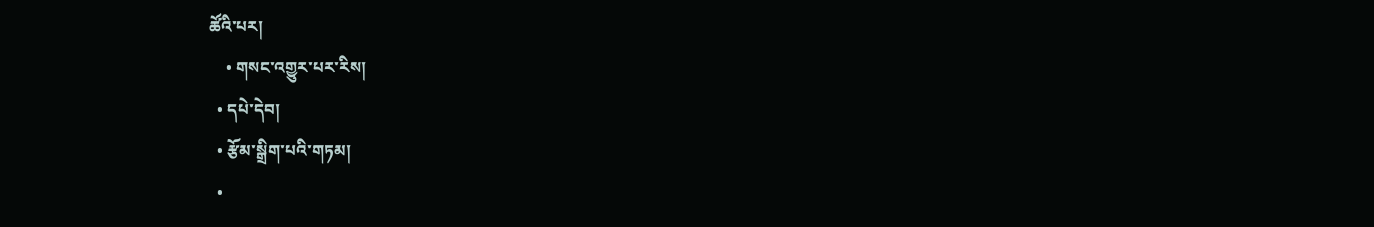ཚོའི་པར།
    • གསང་འགྱུར་པར་རིས།
  • དཔེ་དེབ།
  • རྩོམ་སྒྲིག་པའི་གཏམ།
  •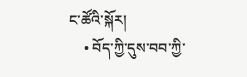ང་ཚོའི་སྐོར།
    • བོད་ཀྱི་དུས་བབ་ཀྱི་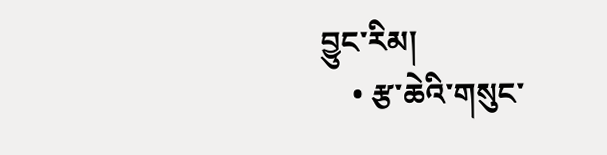བྱུང་རིམ།
    • རྩ་ཆེའི་གསུང་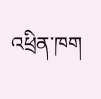འཕྲིན་ཁག